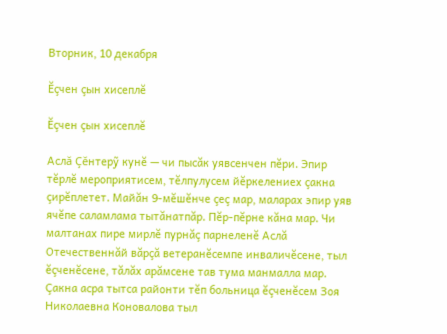Вторник, 10 декабря

Ĕçчен çын хисеплĕ

Ĕçчен çын хисеплĕ

Аслă Çĕнтерỹ кунĕ — чи пысăк уявсенчен пĕри. Эпир тĕрлĕ мероприятисем, тĕлпулусем йĕркелениех çакна çирĕплетет. Майăн 9-мĕшĕнче çеç мар, маларах эпир уяв ячĕпе саламлама тытăнатпăр. Пĕр-пĕрне кăна мар. Чи малтанах пире мирлĕ пурнăç парнеленĕ Аслă Отечественнăй вăрçă ветеранĕсемпе инваличĕсене, тыл ĕçченĕсене, тăлăх арăмсене тав тума манмалла мар. Çакна асра тытса районти тĕп больница ĕçченĕсем Зоя Николаевна Коновалова тыл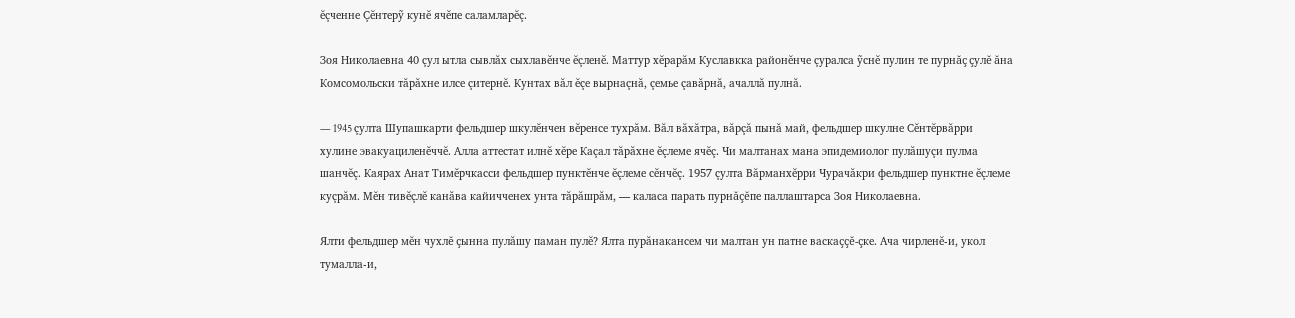ĕçченне Çĕнтерỹ кунĕ ячĕпе саламларĕç.

Зоя Николаевна 40 çул ытла сывлăх сыхлавĕнче ĕçленĕ. Маттур хĕрарăм Куславкка районĕнче çуралса ỹснĕ пулин те пурнăç çулĕ ăна Комсомольски тăрăхне илсе çитернĕ. Кунтах вăл ĕçе вырнаçнă, çемье çавăрнă, ачаллă пулнă.

— 1945 çулта Шупашкарти фельдшер шкулĕнчен вĕренсе тухрăм. Вăл вăхăтра, вăрçă пынă май, фельдшер шкулне Сĕнтĕрвăрри хулине эвакуациленĕччĕ. Алла аттестат илнĕ хĕре Каçал тăрăхне ĕçлеме ячĕç. Чи малтанах мана эпидемиолог пулăшуçи пулма шанчĕç. Каярах Анат Тимĕрчкасси фельдшер пунктĕнче ĕçлеме сĕнчĕç. 1957 çулта Вăрманхĕрри Чурачăкри фельдшер пунктне ĕçлеме куçрăм. Мĕн тивĕçлĕ канăва кайичченех унта тăрăшрăм, — каласа парать пурнăçĕпе паллаштарса Зоя Николаевна.

Ялти фельдшер мĕн чухлĕ çынна пулăшу паман пулĕ? Ялта пурăнакансем чи малтан ун патне васкаççĕ-çке. Ача чирленĕ-и, укол тумалла-и,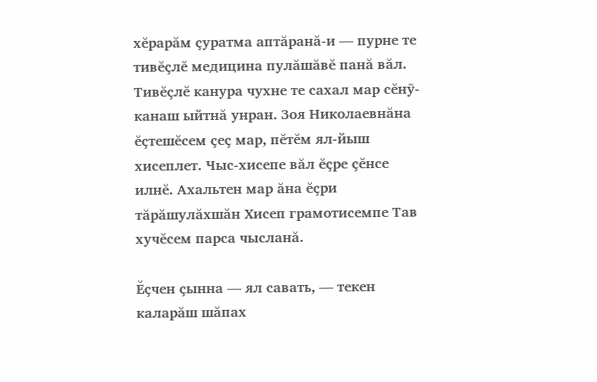хĕрарăм çуратма аптăранă-и — пурне те тивĕçлĕ медицина пулăшăвĕ панă вăл. Тивĕçлĕ канура чухне те сахал мар сĕнỹ-канаш ыйтнă унран. Зоя Николаевнăна ĕçтешĕсем çеç мар, пĕтĕм ял-йыш хисеплет. Чыс-хисепе вăл ĕçре çĕнсе илнĕ. Ахальтен мар ăна ĕçри тăрăшулăхшăн Хисеп грамотисемпе Тав хучĕсем парса чысланă.

Ĕçчен çынна — ял савать, — текен каларăш шăпах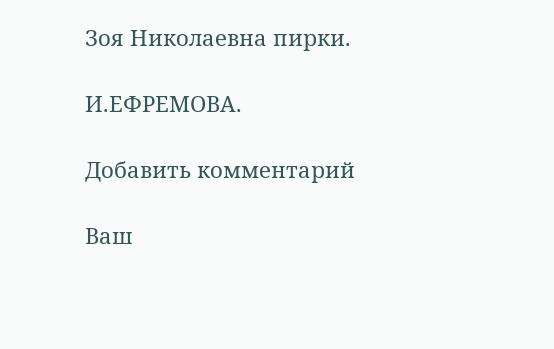Зоя Николаевна пирки.

И.ЕФРЕМОВА.

Добавить комментарий

Ваш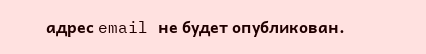адрес email не будет опубликован.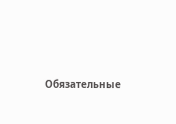Обязательные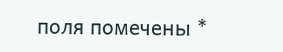поля помечены *